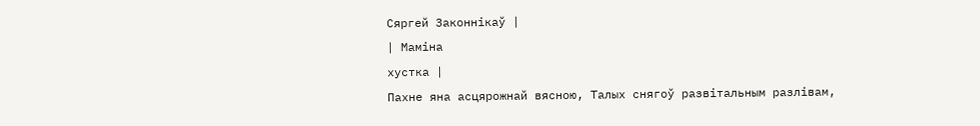Сяргей Законнiкаў |
| Мамiна
хустка |
Пахне яна асцярожнай вясною, Талых снягоў развiтальным разлiвам,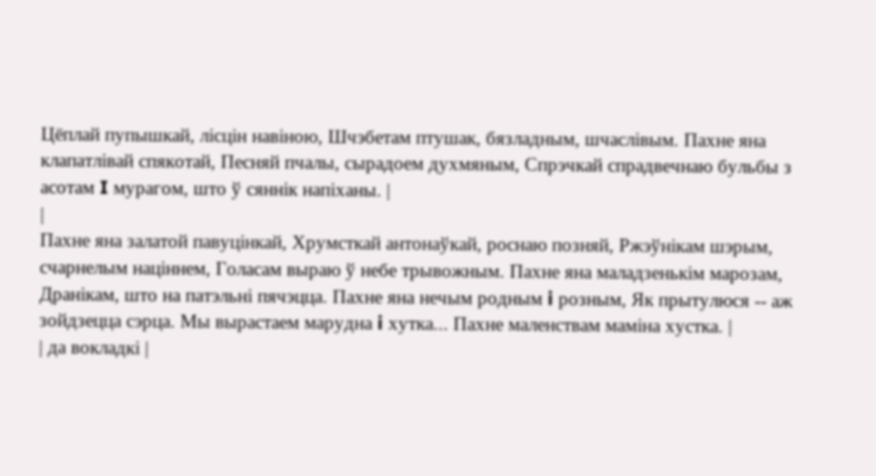Цёплай пупышкай, лiсцiн навiною, Шчэбетам птушак, бязладным, шчаслiвым. Пахне яна клапатлiвай спякотай, Песняй пчалы, сырадоем духмяным, Спрэчкай спрадвечнаю бульбы з асотам I мурагом, што ў сяннiк напiханы. |
|
Пахне яна залатой павуцiнкай, Хрумсткай антонаўкай, роснаю позняй, Ржэўнiкам шэрым, счарнелым нацiннем, Голасам выраю ў небе трывожным. Пахне яна маладзенькiм марозам, Дранiкам, што на патэльнi пячэцца. Пахне яна нечым родным i розным, Як прытулюся -- аж зойдзецца сэрца. Мы вырастаем марудна i хутка... Пахне маленствам мамiна хустка. |
| да вокладкi |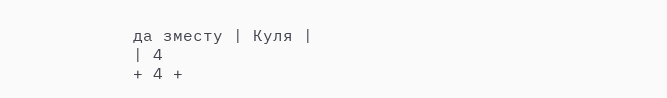да зместу | Куля |
| 4
+ 4 +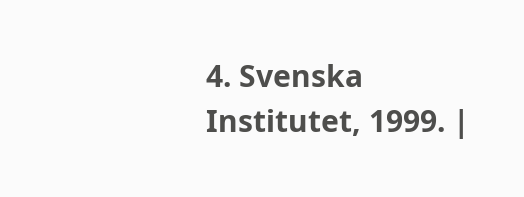4. Svenska Institutet, 1999. |